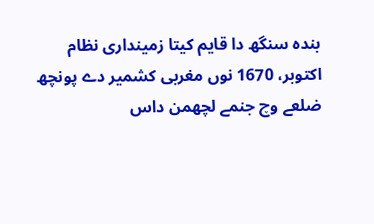بندہ سنگھ دا قایم کیتا زمینداری نظام
اکتوبر، 1670 نوں مغربی کشمیر دے پونچھ ضلعے وچ جنمے لچھمن داس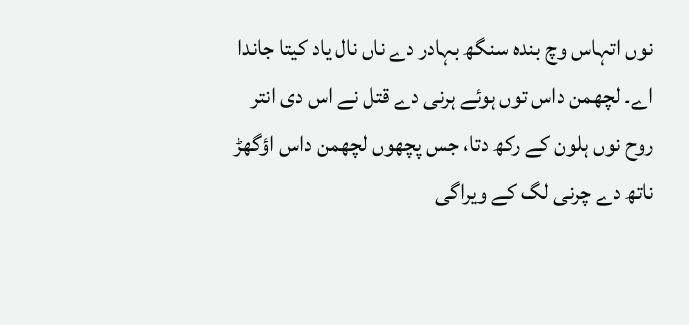نوں اتہاس وچ بندہ سنگھ بہادر دے ناں نال یاد کیتا جاندا اے۔ لچھمن داس توں ہوئے ہرنی دے قتل نے اس دی انتر روح نوں ہلون کے رکھ دتا، جس پچھوں لچھمن داس اؤگھڑ ناتھ دے چرنی لگ کے ویراگی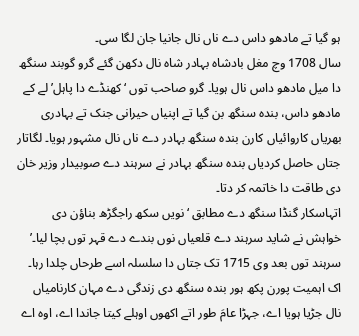ہو گیا تے مادھو داس دے ناں نال جانیا جان لگا سی۔
سال 1708 وچ مغل بادشاہ بہادر شاہ نال دکھن گئے گرو گوبند سنگھ دا میل مادھو داس نال ہویا۔ گرو صاحب توں ‘کھنڈے دا پاہل’ لے کے مادھو داس، بندہ سنگھ بن گیا تے اپنیاں حیرانی جنک تے بہادری بھریاں کاروائیاں کارن بندہ سنگھ بہادر دے ناں نال مشہور ہویا۔ لگاتار جتاں حاصل کردیاں بندہ سنگھ بہادر نے سرہند دے صوبیدار وزیر خان دی طاقت دا خاتمہ کر دتا۔
اتہاسکار گنڈا سنگھ دے مطابق ‘نویں سکھ راجگڑھ بناؤن دی خواہش نے شاید سرہند دے قلعیاں نوں بندے دے قہر توں بچا لیا۔’ سرہند توں بعد وی 1715 تک جتاں دا سلسلہ اسے طرحاں چلدا رہا۔ اک اہمیت پورن پکھ ہور بندہ سنگھ دی زندگی دے مہان کارنامیاں نال جڑیا ہویا اے، جہڑا عامَ طور اتے اکھوں اوہلے کیتا جاندا اے، اوہ اے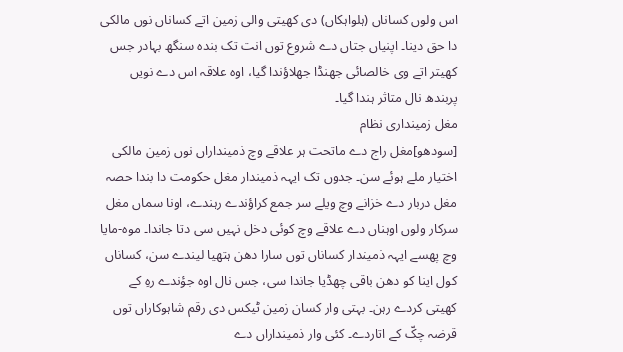اس ولوں کساناں (ہلواہکاں) دی کھیتی والی زمین اتے کساناں نوں مالکی دا حق دینا۔ اپنیاں جتاں دے شروع توں انت تک بندہ سنگھ بہادر جس کھیتر اتے وی خالصائی جھنڈا جھلاؤندا گیا، اوہ علاقہ اس دے نویں پربندھ نال متاثر ہندا گیا۔
مغل زمینداری نظام
[سودھو]مغل راج دے ماتحت ہر علاقے وچ ذمینداراں نوں زمین مالکی اختیار ملے ہوئے سن۔ جدوں تک ایہہ ذمیندار مغل حکومت دا بندا حصہ مغل دربار دے خزانے وچ ویلے سر جمع کراؤندے رہندے، اونا سماں مغل سرکار ولوں اوہناں دے علاقے وچ کوئی دخل نہیں سی دتا جاندا۔ موہ-مایا وچ پھسے ایہہ ذمیندار کساناں توں سارا دھن ہتھیا لیندے سن، کساناں کول اینا کو دھن باقی چھڈیا جاندا سی، جس نال اوہ جؤندے رہِ کے کھیتی کردے رہن۔ بہتی وار کسان زمین ٹیکس دی رقم شاہوکاراں توں قرضہ چکّ کے اتاردے۔ کئی وار ذمینداراں دے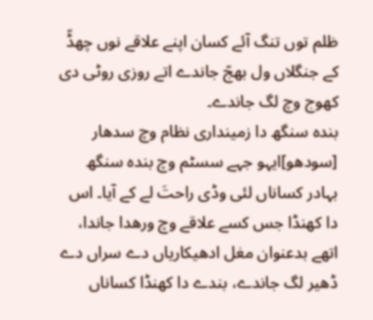ظلم توں تنگ آئے کسان اپنے علاقے نوں چھڈّ کے جنگلاں ول بھجّ جاندے اتے روزی روٹی دی کھوج وچ لگ جاندے۔
بندہ سنگھ دا زمینداری نظام وچ سدھار
[سودھو]ایہو جہے سسٹم وچ بندہ سنگھ بہادر کساناں لئی وڈی راحتَ لے کے آیا۔ اس دا کھنڈا جس کسے علاقے وچ ورھدا جاندا، اتھے بدعنوان مغل ادھیکاریاں دے سراں دے ڈھیر لگ جاندے، بندے دا کھنڈا کساناں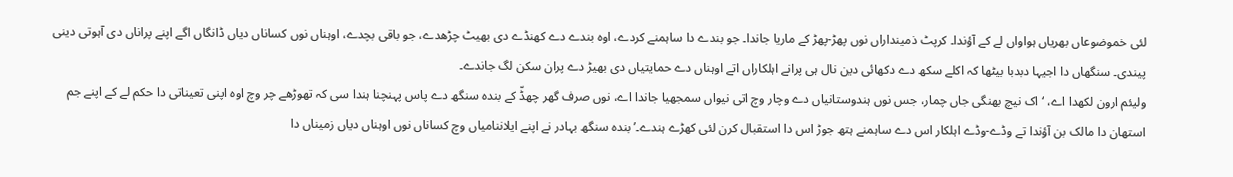لئی خموضوعاں بھریاں ہواواں لے کے آؤندا۔ کرپٹ ذمینداراں نوں پھڑ-پھڑ کے ماریا جاندا۔ جو بندے دا ساہمنے کردے، اوہ بندے دے کھنڈے دی بھیٹ چڑھدے، جو باقی بچدے، اوہناں نوں کساناں دیاں ڈانگاں اگے اپنے پراناں دی آہوتی دینی پیندی۔ سنگھاں دا اجیہا دبدبا بیٹھا کہ اکلے سکھ دے دکھائی دین نال ہی پرانے اہلکاراں اتے اوہناں دے حمایتیاں دی بھیڑ دے پران سکن لگ جاندے۔
ولیئم ارون لکھدا اے، ‘اک نیچ بھنگی جاں چمار، جس نوں ہندوستانیاں دے وچار وچ اتی نیواں سمجھیا جاندا اے، نوں صرف گھر چھڈّ کے بندہ سنگھ دے پاس پہنچنا ہندا سی کہ تھوڑھے چر وچ اوہ اپنی تعیناتی دا حکم لے کے اپنے جم استھان دا مالک بن آؤندا تے وڈے-وڈے اہلکار اس دے ساہمنے ہتھ جوڑ اس دا استقبال کرن لئی کھڑے ہندے۔’ بندہ سنگھ بہادر نے اپنے ایلاننامیاں وچ کساناں نوں اوہناں دیاں زمیناں دا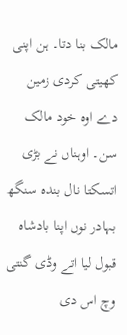مالک بنا دتا۔ ہن اپنی کھیتی کردی زمین دے اوہ خود مالک سن۔ اوہناں نے بڑی اتسکتا نال بندہ سنگھ بہادر نوں اپنا بادشاہ قبول لیا اتے وڈی گنتی وچ اس دی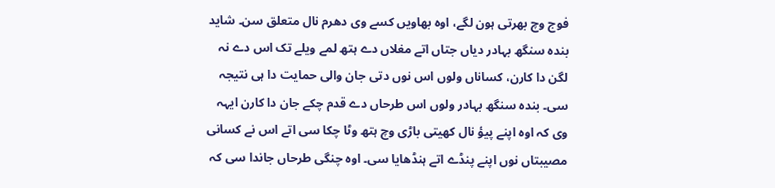فوج وچ بھرتی ہون لگے، اوہ بھاویں کسے وی دھرم نال متعلق سن۔ شاید بندہ سنگھ بہادر دیاں جتاں اتے مغلاں دے ہتھ لمے ویلے تک اس دے نہ لگن دا کارن، کساناں ولوں اس نوں دتی جان والی حمایت دا ہی نتیجہ سی۔ بندہ سنگھ بہادر ولوں اس طرحاں دے قدم چکے جان دا کارن ایہہ وی کہ اوہ اپنے پیؤ نال کھیتی باڑی وچ ہتھ وٹا چکا سی اتے اس نے کسانی مصیبتاں نوں اپنے پنڈے اتے ہنڈھایا سی۔ اوہ چنگی طرحاں جاندا سی کہ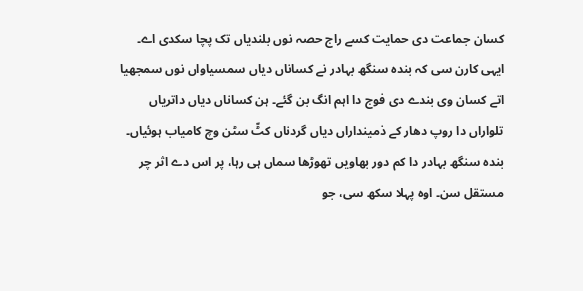کسان جماعت دی حمایت کسے راج حصہ نوں بلندیاں تک پچا سکدی اے۔ ایہی کارن سی کہ بندہ سنگھ بہادر نے کساناں دیاں سمسیاواں نوں سمجھیا اتے کسان وی بندے دی فوج دا اہم انگ بن گئے۔ ہن کساناں دیاں داتریاں تلواراں دا روپ دھار کے ذمینداراں دیاں گردناں کٹّ سٹن وچ کامیاب ہوئیاں۔ بندہ سنگھ بہادر دا کم دور بھاویں تھوڑھا سماں ہی رہا، پر اس دے اثر چر مستقل سن۔ اوہ پہلا سکھ سی، جو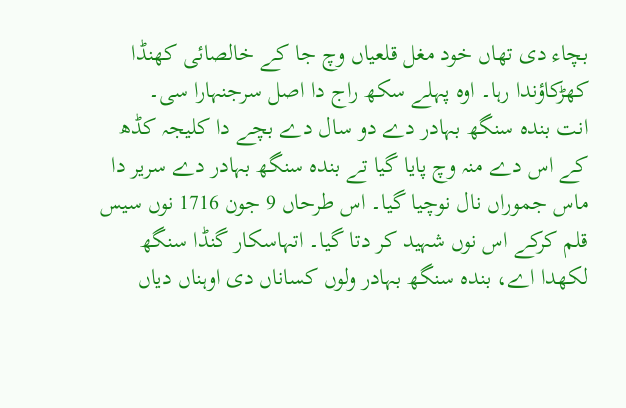بچاء دی تھاں خود مغل قلعیاں وچ جا کے خالصائی کھنڈا کھڑکاؤندا رہا۔ اوہ پہلے سکھ راج دا اصل سرجنہارا سی۔
انت بندہ سنگھ بہادر دے دو سال دے بچے دا کلیجہ کڈھ کے اس دے منہ وچ پایا گیا تے بندہ سنگھ بہادر دے سریر دا ماس جموراں نال نوچیا گیا۔ اس طرحاں 9 جون 1716 نوں سیس قلم کرکے اس نوں شہید کر دتا گیا۔ اتہاسکار گنڈا سنگھ لکھدا اے، بندہ سنگھ بہادر ولوں کساناں دی اوہناں دیاں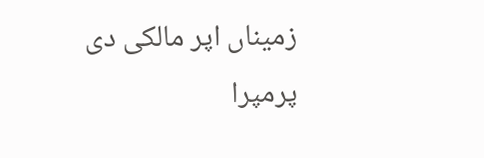زمیناں اپر مالکی دی پرمپرا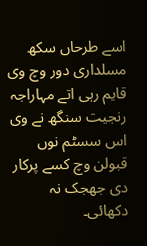اسے طرحاں سکھ مسلداری دور وچ وی قایم رہی اتے مہاراجہ رنجیت سنگھ نے وی اس سسٹم نوں قبولن وچ کسے پرکار دی جھجک نہ دکھائی۔